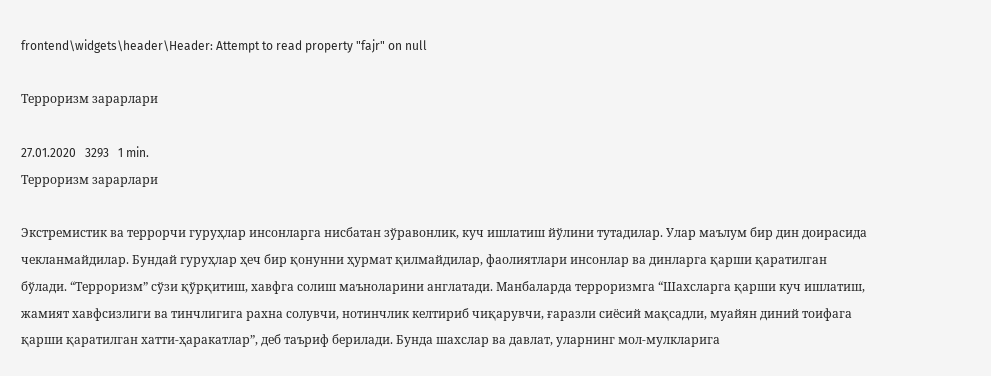frontend\widgets\header\Header: Attempt to read property "fajr" on null

Терроризм зарарлари

27.01.2020   3293   1 min.
Терроризм зарарлари

Экстремистик ва террорчи гуруҳлар инсонларга нисбатан зўравонлик, куч ишлатиш йўлини тутадилар. Улар маълум бир дин доирасида чекланмайдилар. Бундай гуруҳлар ҳеч бир қонунни ҳурмат қилмайдилар, фаолиятлари инсонлар ва динларга қарши қаратилган бўлади. “Терроризм” сўзи қўрқитиш, хавфга солиш маъноларини англатади. Манбаларда терроризмга “Шахсларга қарши куч ишлатиш, жамият хавфсизлиги ва тинчлигига рахна солувчи, нотинчлик келтириб чиқарувчи, ғаразли сиёсий мақсадли, муайян диний тоифага қарши қаратилган хатти-ҳаракатлар”, деб таъриф берилади. Бунда шахслар ва давлат, уларнинг мол-мулкларига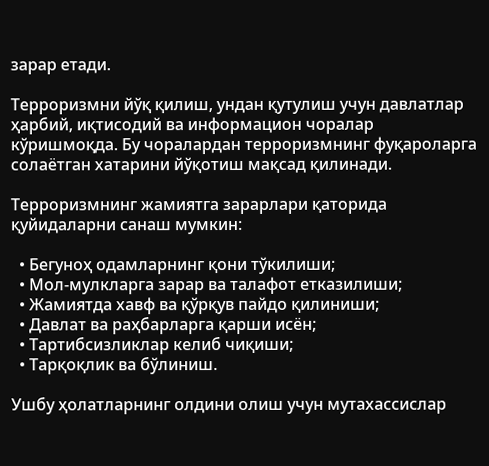зарар етади.

Терроризмни йўқ қилиш, ундан қутулиш учун давлатлар ҳарбий, иқтисодий ва информацион чоралар кўришмоқда. Бу чоралардан терроризмнинг фуқароларга солаётган хатарини йўқотиш мақсад қилинади.

Терроризмнинг жамиятга зарарлари қаторида қуйидаларни санаш мумкин:

  • Бегуноҳ одамларнинг қони тўкилиши;
  • Мол-мулкларга зарар ва талафот етказилиши;
  • Жамиятда хавф ва қўрқув пайдо қилиниши;
  • Давлат ва раҳбарларга қарши исён;
  • Тартибсизликлар келиб чиқиши;
  • Тарқоқлик ва бўлиниш.

Ушбу ҳолатларнинг олдини олиш учун мутахассислар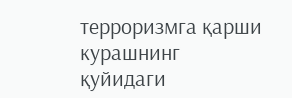терроризмга қарши курашнинг қуйидаги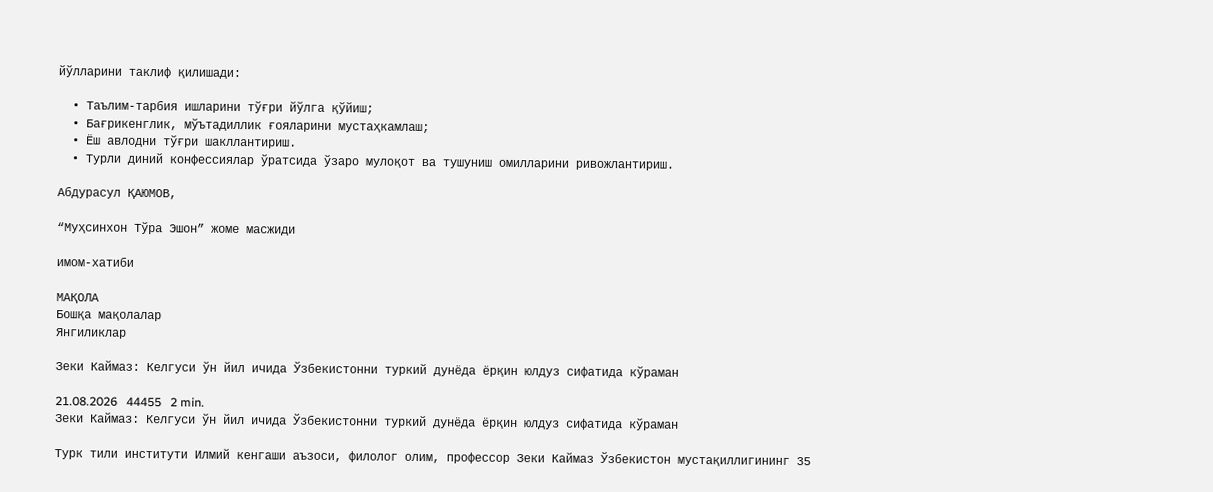йўлларини таклиф қилишади:

  • Таълим-тарбия ишларини тўғри йўлга қўйиш;
  • Бағрикенглик, мўътадиллик ғояларини мустаҳкамлаш;
  • Ёш авлодни тўғри шакллантириш.
  • Турли диний конфессиялар ўратсида ўзаро мулоқот ва тушуниш омилларини ривожлантириш.

Абдурасул ҚАЮМОВ,

“Муҳсинхон Тўра Эшон” жоме масжиди

имом-хатиби

МАҚОЛА
Бошқа мақолалар
Янгиликлар

Зеки Каймаз: Келгуси ўн йил ичида Ўзбекистонни туркий дунёда ёрқин юлдуз сифатида кўраман

21.08.2026   44455   2 min.
Зеки Каймаз: Келгуси ўн йил ичида Ўзбекистонни туркий дунёда ёрқин юлдуз сифатида кўраман

Турк тили институти Илмий кенгаши аъзоси, филолог олим, профессор Зеки Каймаз Ўзбекистон мустақиллигининг 35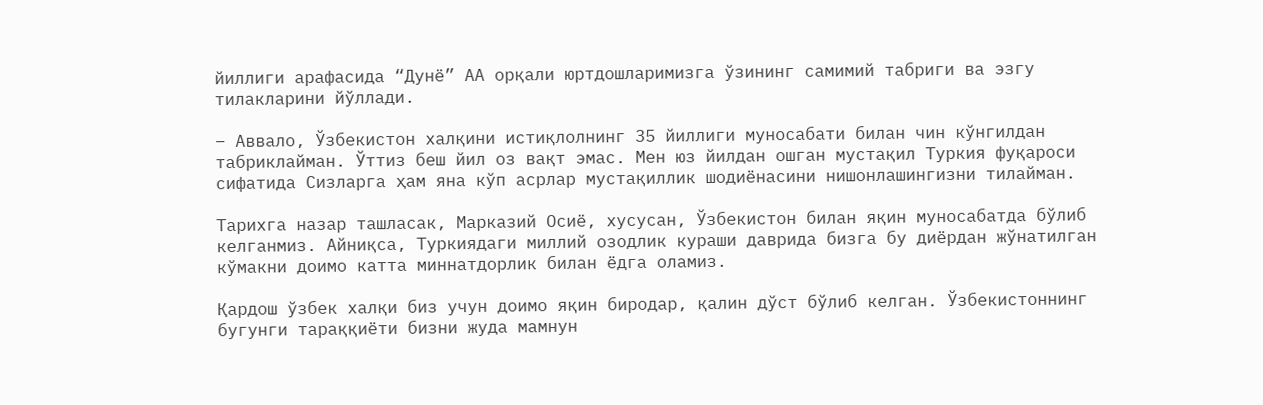йиллиги арафасида “Дунё” АА орқали юртдошларимизга ўзининг самимий табриги ва эзгу тилакларини йўллади.

– Аввало, Ўзбекистон халқини истиқлолнинг 35 йиллиги муносабати билан чин кўнгилдан табриклайман. Ўттиз беш йил оз вақт эмас. Мен юз йилдан ошган мустақил Туркия фуқароси сифатида Сизларга ҳам яна кўп асрлар мустақиллик шодиёнасини нишонлашингизни тилайман.

Тарихга назар ташласак, Марказий Осиё, хусусан, Ўзбекистон билан яқин муносабатда бўлиб келганмиз. Айниқса, Туркиядаги миллий озодлик кураши даврида бизга бу диёрдан жўнатилган кўмакни доимо катта миннатдорлик билан ёдга оламиз.

Қардош ўзбек халқи биз учун доимо яқин биродар, қалин дўст бўлиб келган. Ўзбекистоннинг бугунги тараққиёти бизни жуда мамнун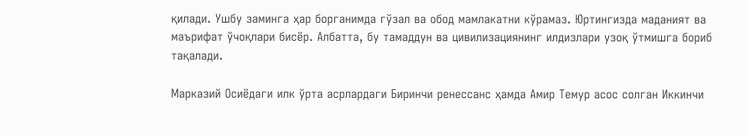қилади. Ушбу заминга ҳар борганимда гўзал ва обод мамлакатни кўрамаз. Юртингизда маданият ва маърифат ўчоқлари бисёр. Албатта, бу тамаддун ва цивилизациянинг илдизлари узоқ ўтмишга бориб тақалади.

Марказий Осиёдаги илк ўрта асрлардаги Биринчи ренессанс ҳамда Амир Темур асос солган Иккинчи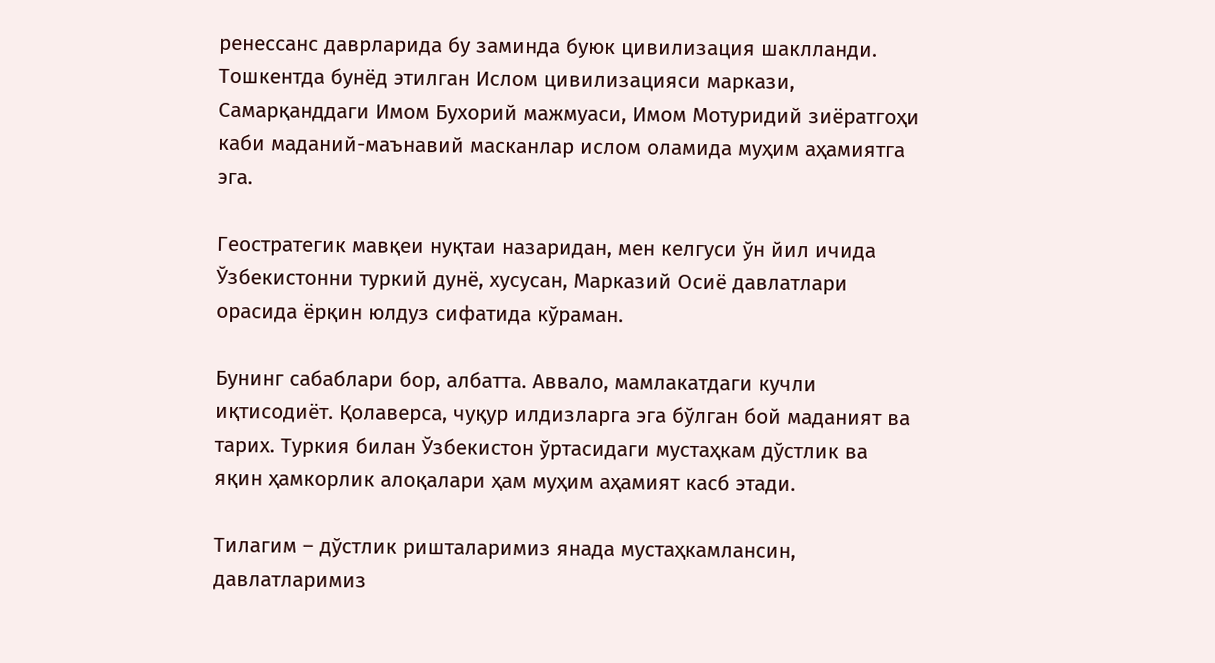ренессанс даврларида бу заминда буюк цивилизация шаклланди. Тошкентда бунёд этилган Ислом цивилизацияси маркази, Самарқанддаги Имом Бухорий мажмуаси, Имом Мотуридий зиёратгоҳи каби маданий-маънавий масканлар ислом оламида муҳим аҳамиятга эга.

Геостратегик мавқеи нуқтаи назаридан, мен келгуси ўн йил ичида Ўзбекистонни туркий дунё, хусусан, Марказий Осиё давлатлари орасида ёрқин юлдуз сифатида кўраман.

Бунинг сабаблари бор, албатта. Аввало, мамлакатдаги кучли иқтисодиёт. Қолаверса, чуқур илдизларга эга бўлган бой маданият ва тарих. Туркия билан Ўзбекистон ўртасидаги мустаҳкам дўстлик ва яқин ҳамкорлик алоқалари ҳам муҳим аҳамият касб этади.

Тилагим – дўстлик ришталаримиз янада мустаҳкамлансин, давлатларимиз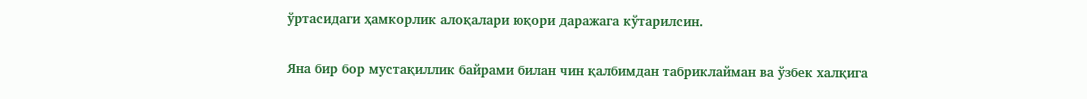ўртасидаги ҳамкорлик алоқалари юқори даражага кўтарилсин.

Яна бир бор мустақиллик байрами билан чин қалбимдан табриклайман ва ўзбек халқига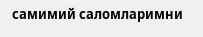самимий саломларимни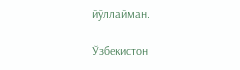йўллайман.

Ўзбекистон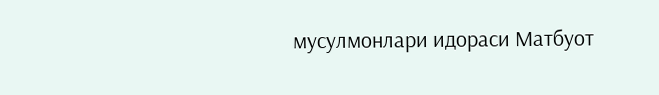мусулмонлари идораси Матбуот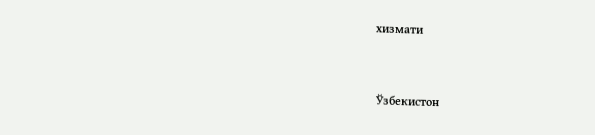хизмати



Ўзбекистон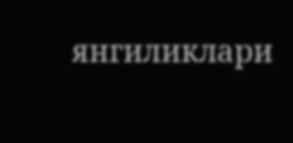янгиликлари